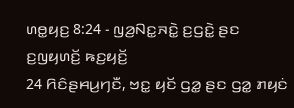ꤛꤥ꤭ꤟꤢ꤬ 8:24 - ꤜꤤ꤬ꤡꤢ꤭ꤏꤢꤧ꤭ ꤢ꤬ꤞꤢꤧ꤭ ꤔꤢ ꤢ꤬ꤜꤟꤛꤢꤩ꤬ ꤒꤢ꤬ꤟꤢꤩ꤬
24 ꤖꤢꤨꤔꤌꤣ꤬ꤚꤢꤪ, ꤠꤢ꤭ ꤟꤢꤩ ꤞꤤ꤭ ꤔꤢ ꤞꤤ꤭ ꤊꤟꤢꤦ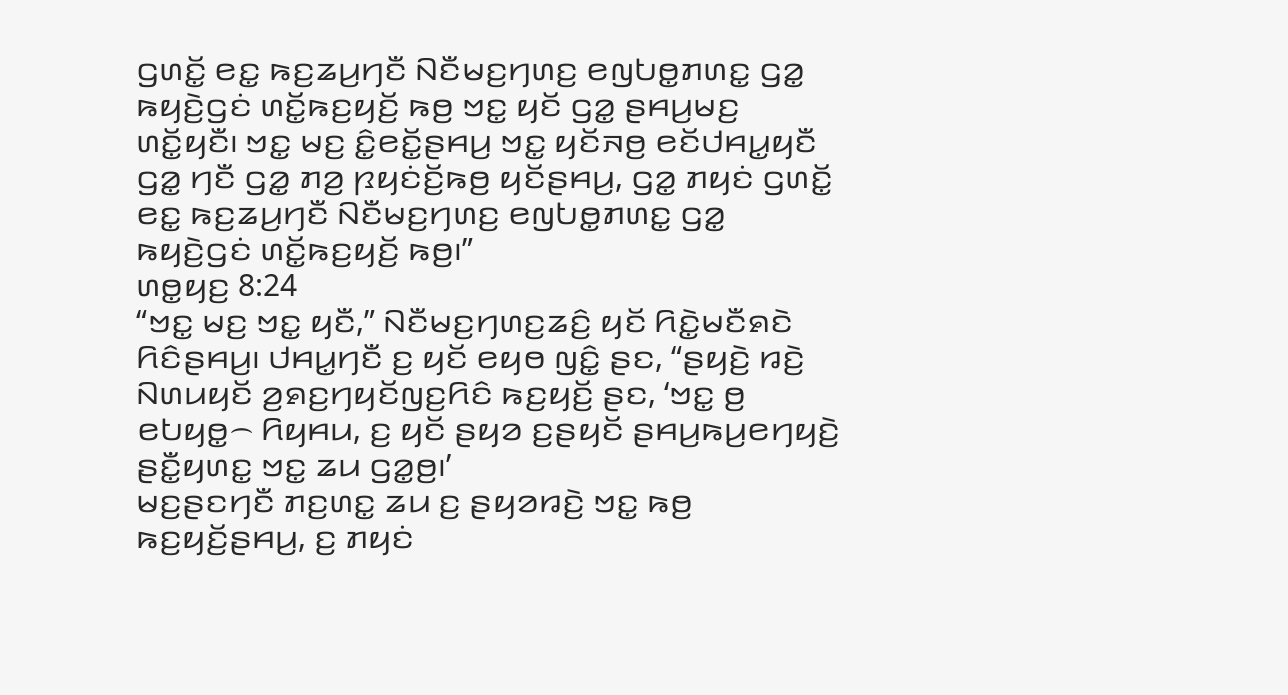ꤞꤛꤢꤩ꤭ ꤕꤢ꤭ ꤒꤢ꤬ꤘꤣ꤬ꤚꤢꤪ ꤡꤢꤪꤗꤢ꤬ꤚꤛꤢ꤬ ꤕꤜꤝꤥ꤭ꤊꤛꤢ꤭ ꤞꤤ꤭ ꤒꤟꤢꤧ꤬ꤞꤢꤦ ꤛꤢꤩ꤭ꤒꤢ꤬ꤟꤢꤩ꤬ ꤒꤥ꤬ ꤠꤢ꤭ ꤟꤢꤩ ꤞꤤ꤭ ꤔꤌꤣ꤬ꤗꤢ꤬ ꤛꤢꤩ꤭ꤟꤢꤪ꤯ ꤠꤢ꤭ ꤗꤢ꤬ ꤢꤨ꤭ꤕꤢꤩ꤭ꤔꤌꤣ꤬ ꤠꤢ꤭ ꤟꤢꤩꤏꤥ꤬ ꤕꤢꤩꤓꤌꤣ꤭ꤟꤢꤪ ꤞꤤ꤭ ꤚꤢꤪ ꤞꤤ꤭ ꤊꤤ꤬ ꤐꤟꤢꤦꤢꤩ꤬ꤒꤥ꤬ ꤟꤢꤩꤔꤌꤣ꤬, ꤞꤤ꤭ ꤊꤟꤢꤦ ꤞꤛꤢꤩ꤭ ꤕꤢ꤭ ꤒꤢ꤬ꤘꤣ꤬ꤚꤢꤪ ꤡꤢꤪꤗꤢ꤬ꤚꤛꤢ꤬ ꤕꤜꤝꤥ꤭ꤊꤛꤢ꤭ ꤞꤤ꤭ ꤒꤟꤢꤧ꤬ꤞꤢꤦ ꤛꤢꤩ꤭ꤒꤢ꤬ꤟꤢꤩ꤬ ꤒꤥ꤬꤯”
ꤛꤥ꤭ꤟꤢ꤬ 8:24
“ꤠꤢ꤭ ꤗꤢ꤬ ꤠꤢ꤭ ꤟꤢꤪ,” ꤡꤢꤪꤗꤢ꤬ꤚꤛꤢ꤬ꤘꤢꤨ꤬ ꤟꤢꤩ ꤖꤢꤧ꤭ꤗꤢꤪꤎꤢꤧ ꤖꤢꤨꤔꤌꤣ꤬꤯ ꤓꤌꤣ꤭ꤚꤢꤪ ꤢ꤬ ꤟꤢꤩ ꤕꤟꤥ ꤜꤢꤨ꤭ ꤔꤢ, “ꤔꤟꤢꤧ꤬ ꤙꤢꤧ꤬ ꤡꤛꤣꤟꤢꤩ ꤤ꤬ꤎꤢ꤬ꤚꤟꤢꤩꤜꤢ꤬ꤖꤢꤨ ꤒꤢ꤬ꤟꤢꤩ꤬ ꤔꤢ, ‘ꤠꤢ꤭ ꤥ꤬ ꤕꤝꤟꤥ꤭꤮ ꤖꤟꤌꤣ, ꤢ꤬ ꤟꤢꤩ ꤔꤟꤤ ꤢ꤬ꤔꤟꤢꤩ ꤔꤌꤣ꤬ꤒꤣ꤬ꤕꤚꤟꤢꤧ꤬ ꤔꤢꤪ꤭ꤟꤛꤢ꤭ ꤠꤢ꤭ ꤘꤣ ꤞꤤ꤭ꤥ꤬꤯’
ꤗꤢ꤬ꤔꤢꤚꤢꤪ ꤊꤢ꤬ꤛꤢ꤭ ꤘꤣ ꤢ꤬ ꤔꤟꤤꤙꤢꤧ꤬ ꤠꤢ꤭ ꤒꤥ꤬ ꤒꤢ꤬ꤟꤢꤩ꤬ꤔꤌꤣ꤬, ꤢ꤬ ꤊꤟꤢꤦ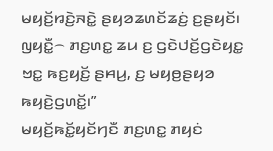ꤗꤟꤢꤩ꤬ꤙꤢꤧ꤬ꤏꤢꤧ꤭ ꤔꤟꤤꤘꤛꤢꤩꤘꤢꤦ꤬ ꤢ꤬ꤔꤟꤢꤩ꤯ ꤜꤟꤢꤪ꤭꤮ ꤊꤢ꤬ꤛꤢ꤭ ꤘꤣ ꤢ꤬ ꤞꤢꤧꤓꤢꤩ꤬ꤞꤢꤧꤟꤢ꤭ ꤠꤢ꤭ ꤒꤢ꤬ꤟꤢꤩ꤬ ꤔꤌꤣ꤬, ꤢ꤬ ꤗꤟꤥ꤬ꤔꤟꤤ ꤒꤟꤢꤧ꤬ꤞꤛꤢꤩ꤭꤯”
ꤗꤟꤢꤩ꤬ꤒꤢꤩ꤭ꤟꤢꤩꤚꤢꤪ ꤊꤢ꤬ꤛꤢ꤭ ꤊꤟꤢꤦ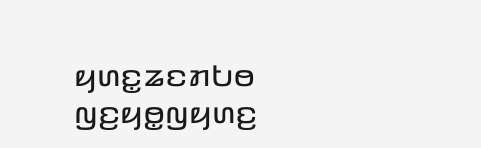ꤟꤛꤢ꤭ꤘꤢꤊꤝꤥ ꤜꤢ꤬ꤟꤥ꤭ꤜꤟꤛꤢ꤬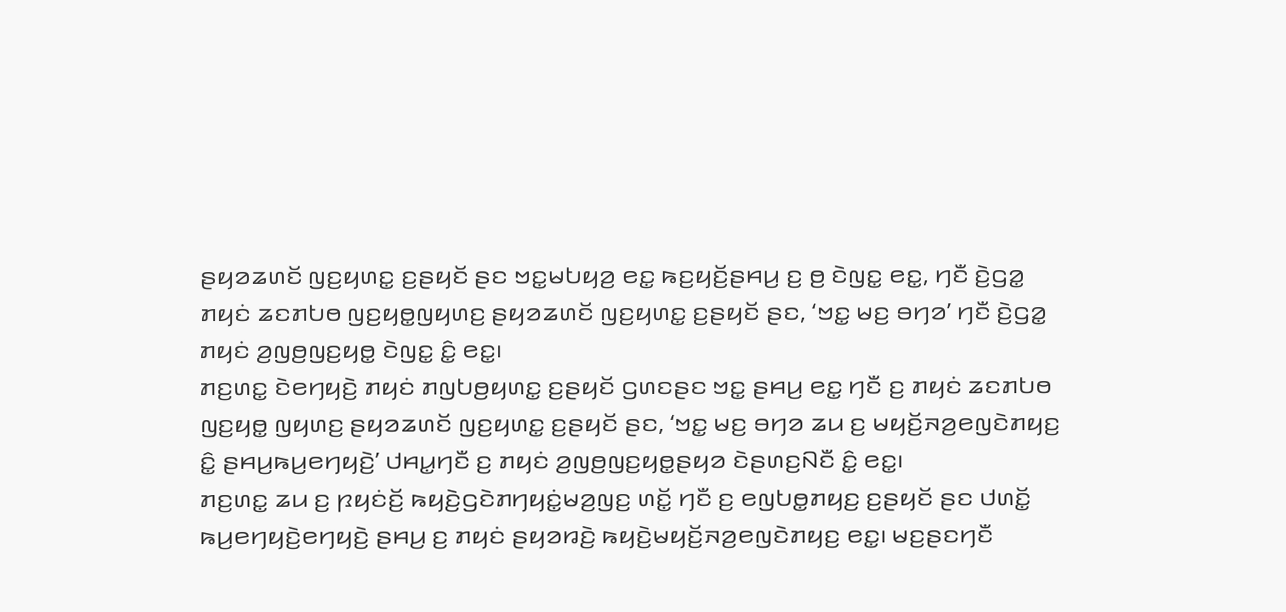ꤔꤟꤤꤘꤛꤢꤩ ꤜꤢ꤬ꤟꤛꤢ꤭ ꤢ꤬ꤔꤟꤢꤩ ꤔꤢ ꤠꤢ꤭ꤗꤝꤟꤤ꤬ ꤕꤢ꤭ ꤒꤢ꤬ꤟꤢꤩ꤬ꤔꤌꤣ꤬ ꤢ꤬ ꤥ꤬ ꤢꤧꤜꤢ꤭ ꤕꤢ꤭, ꤚꤢꤪ ꤢꤧ꤬ꤞꤤ꤭ ꤊꤟꤢꤦ ꤘꤢꤊꤝꤥ ꤜꤢ꤬ꤟꤥ꤭ꤜꤟꤛꤢ꤬ ꤔꤟꤤꤘꤛꤢꤩ ꤜꤢ꤬ꤟꤛꤢ꤭ ꤢ꤬ꤔꤟꤢꤩ ꤔꤢ, ‘ꤠꤢ꤭ ꤗꤢ꤬ ꤋꤚꤤ’ ꤚꤢꤪ ꤢꤧ꤬ꤞꤤ꤭ ꤊꤟꤢꤦ ꤤ꤬ꤜꤥ꤬ꤜꤢ꤬ꤟꤥ꤭ ꤢꤧꤜꤢ꤭ ꤢꤨ꤭ ꤕꤢ꤭꤯
ꤊꤢ꤬ꤛꤢ꤭ ꤢꤧꤕꤚꤟꤢꤧ꤬ ꤊꤟꤢꤦ ꤊꤜꤝꤥ꤬ꤟꤛꤢ꤭ ꤢ꤬ꤔꤟꤢꤩ ꤞꤛꤢꤔꤢ ꤠꤢ꤭ ꤔꤌꤣ꤬ ꤕꤢ꤭ ꤚꤢꤪ ꤢ꤬ ꤊꤟꤢꤦ ꤘꤢꤊꤝꤥ ꤜꤢ꤬ꤟꤥ꤭ ꤜꤟꤛꤢ꤬ ꤔꤟꤤꤘꤛꤢꤩ ꤜꤢ꤬ꤟꤛꤢ꤭ ꤢ꤬ꤔꤟꤢꤩ ꤔꤢ, ‘ꤠꤢ꤭ ꤗꤢ꤬ ꤋꤚꤤ ꤘꤣ ꤢ꤬ ꤗꤟꤢꤩ꤬ꤏꤤ꤬ꤕꤜꤢꤧꤊꤟꤢ꤬ ꤢꤨ꤭ ꤔꤌꤣ꤬ꤒꤣ꤬ꤕꤚꤟꤢꤧ꤬’ ꤓꤌꤣ꤭ꤚꤢꤪ ꤢ꤬ ꤊꤟꤢꤦ ꤤ꤬ꤜꤥ꤬ꤜꤢ꤬ꤟꤥ꤭ꤔꤟꤤ ꤢꤧꤔꤛꤢ꤬ꤡꤢꤪ ꤢꤨ꤭ ꤕꤢ꤭꤯
ꤊꤢ꤬ꤛꤢ꤭ ꤘꤣ ꤢ꤬ ꤐꤟꤢꤦꤢꤩ꤬ ꤒꤟꤢꤧ꤬ꤞꤢꤧꤊꤚꤟꤢꤦ꤭ꤗꤤ꤬ꤜꤢ꤬ ꤛꤢꤩ꤭ ꤚꤢꤪ ꤢ꤬ ꤕꤜꤝꤥ꤭ꤊꤟꤢ꤬ ꤢ꤬ꤔꤟꤢꤩ ꤔꤢ ꤓꤛꤢꤩ꤭ ꤒꤣ꤬ꤕꤚꤟꤢꤧ꤬ꤕꤚꤟꤢꤧ꤬ ꤔꤌꤣ꤬ ꤢ꤬ ꤊꤟꤢꤦ ꤔꤟꤤꤙꤢꤧ꤬ ꤒꤟꤢꤧ꤬ꤗꤟꤢꤩ꤬ꤏꤤ꤬ꤕꤜꤢꤧꤊꤟꤢ꤬ ꤕꤢ꤭꤯ ꤗꤢ꤬ꤔꤢꤚꤢꤪ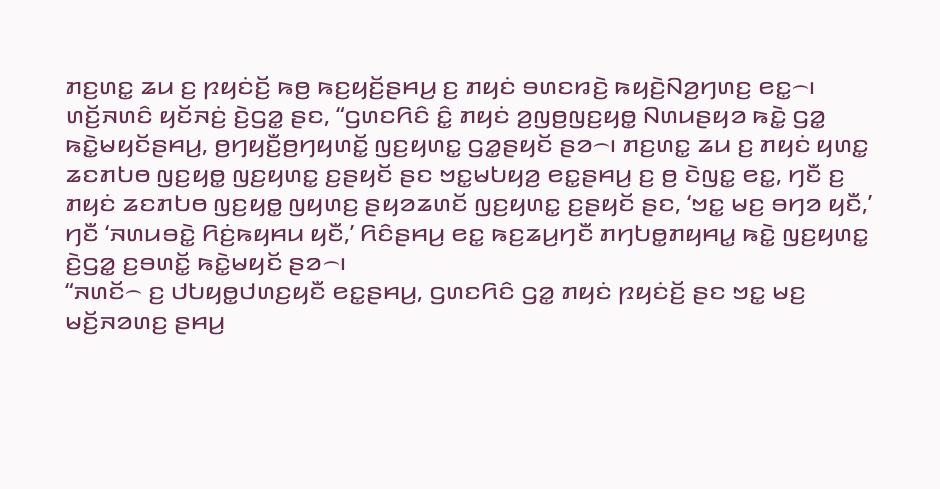ꤊꤢ꤬ꤛꤢ꤭ ꤘꤣ ꤢ꤬ ꤐꤟꤢꤦꤢꤩ꤬ ꤒꤥ꤬ ꤒꤢ꤬ꤟꤢꤩ꤬ꤔꤌꤣ꤬ ꤢ꤬ ꤊꤟꤢꤦ ꤋꤛꤢꤙꤢꤧ꤬ ꤒꤟꤢꤧ꤬ꤡꤤ꤬ꤚꤛꤢ꤬ ꤕꤢ꤭꤮꤯
ꤛꤢꤩ꤬ꤏꤛꤢꤨ ꤟꤢꤩꤏꤢꤦ꤬ ꤢꤧ꤬ꤞꤤ꤭ ꤔꤢ, “ꤞꤛꤢꤖꤢꤨ ꤢꤨ꤭ ꤊꤟꤢꤦ ꤤ꤬ꤜꤥ꤬ꤜꤢ꤬ꤟꤥ꤭ ꤡꤛꤣꤔꤟꤤ ꤒꤢꤧ꤭ ꤞꤤ꤭ ꤒꤢꤧ꤭ꤗꤟꤢꤩꤔꤌꤣ꤬, ꤥ꤬ꤚꤟꤢꤪ꤬ꤥ꤬ꤚꤟꤛꤢꤩ꤭ ꤜꤢ꤬ꤟꤛꤢ꤭ ꤞꤤ꤭ꤔꤟꤢꤩ ꤔꤤ꤮꤯ ꤊꤢ꤬ꤛꤢ꤭ ꤘꤣ ꤢ꤬ ꤊꤟꤢꤦ ꤟꤛꤢ꤭ ꤘꤢꤊꤝꤥ ꤜꤢ꤬ꤟꤥ꤭ ꤜꤢ꤬ꤟꤛꤢ꤭ ꤢ꤬ꤔꤟꤢꤩ ꤔꤢ ꤠꤢ꤭ꤗꤝꤟꤤ꤬ ꤕꤢ꤭ꤔꤌꤣ꤬ ꤢ꤬ ꤥ꤬ ꤢꤧꤜꤢ꤭ ꤕꤢ꤭, ꤚꤢꤪ ꤢ꤬ ꤊꤟꤢꤦ ꤘꤢꤊꤝꤥ ꤜꤢ꤬ꤟꤥ꤭ ꤜꤟꤛꤢ꤬ ꤔꤟꤤꤘꤛꤢꤩ ꤜꤢ꤬ꤟꤛꤢ꤭ ꤢ꤬ꤔꤟꤢꤩ ꤔꤢ, ‘ꤠꤢ꤭ ꤗꤢ꤬ ꤋꤚꤤ ꤟꤢꤪ,’ ꤚꤢꤪ ‘ꤏꤛꤣꤋꤢꤧ꤭ ꤖꤢꤦ꤬ꤒꤟꤌꤣ ꤟꤢꤪ,’ ꤖꤢꤨꤔꤌꤣ꤬ ꤕꤢ꤭ ꤒꤢ꤬ꤘꤣ꤬ꤚꤢꤪ ꤊꤚꤝꤥ꤭ꤊꤟꤌꤣ꤭ ꤒꤢꤧ꤭ ꤜꤢ꤬ꤟꤛꤢ꤭ ꤢꤧ꤬ꤞꤤ꤭ ꤢ꤬ꤋꤛꤢꤩ꤭ ꤒꤢꤧ꤭ꤗꤟꤢꤩ ꤔꤤ꤮꤯
“ꤏꤛꤢꤩ꤮ ꤢ꤬ ꤓꤝꤟꤥ꤭ꤓꤛꤢ꤬ꤟꤢꤪ ꤕꤢ꤭ꤔꤌꤣ꤬, ꤞꤛꤢꤖꤢꤨ ꤞꤤ꤭ ꤊꤟꤢꤦ ꤐꤟꤢꤦꤢꤩ꤬ ꤔꤢ ꤠꤢ꤭ ꤗꤢ꤬ ꤗꤢꤩ꤬ꤏꤤꤛꤢ꤬ ꤔꤌꤣ꤬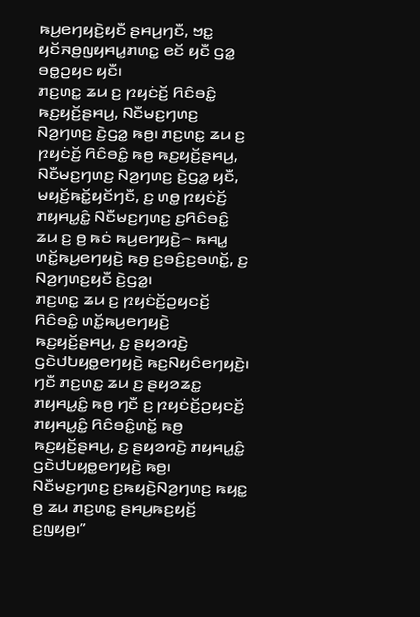ꤒꤣ꤬ꤕꤚꤟꤢꤧ꤬ꤟꤢꤪ ꤔꤌꤣ꤬ꤚꤢꤪ, ꤠꤢ꤭ ꤟꤢꤩꤏꤥ꤬ꤜꤟꤌꤣ꤭ꤊꤛꤢ꤭ ꤕꤢꤩ ꤟꤢꤪ ꤞꤤ꤭ ꤋꤥ꤭ꤑꤟꤢ ꤟꤢꤪ꤯
ꤊꤢ꤬ꤛꤢ꤭ ꤘꤣ ꤢ꤬ ꤐꤟꤢꤦꤢꤩ꤬ ꤖꤢꤨꤋꤢꤨ꤭ ꤒꤢ꤬ꤟꤢꤩ꤬ꤔꤌꤣ꤬, ꤡꤢꤪꤗꤢ꤬ꤚꤛꤢ꤬ ꤡꤤ꤬ꤚꤛꤢ꤬ ꤢꤧ꤬ꤞꤤ꤭ ꤒꤥ꤬꤯ ꤊꤢ꤬ꤛꤢ꤭ ꤘꤣ ꤢ꤬ ꤐꤟꤢꤦꤢꤩ꤬ ꤖꤢꤨꤋꤢꤨ꤭ ꤒꤥ꤬ ꤒꤢ꤬ꤟꤢꤩ꤬ꤔꤌꤣ꤬, ꤡꤢꤪꤗꤢ꤬ꤚꤛꤢ꤬ ꤡꤤ꤬ꤚꤛꤢ꤬ ꤢꤧ꤬ꤞꤤ꤭ ꤟꤢꤪ, ꤗꤟꤢꤩ꤬ꤒꤢꤩ꤭ꤟꤢꤩꤚꤢꤪ, ꤢ꤬ ꤛꤥ꤭ ꤐꤟꤢꤦꤢꤩ꤬ ꤊꤟꤌꤣ꤭ꤢꤨ꤭ ꤡꤢꤪꤗꤢ꤬ꤚꤛꤢ꤬ ꤢ꤬ꤖꤢꤨꤋꤢꤨ꤭ ꤘꤣ ꤢ꤬ ꤥ꤬ ꤒꤢꤦ ꤒꤣ꤬ꤕꤚꤟꤢꤧ꤬꤮ ꤒꤌꤣ꤭ ꤛꤢꤩ꤭ꤒꤣ꤬ꤕꤚꤟꤢꤧ꤬ ꤒꤥ꤬ ꤢ꤬ꤋꤢꤨ꤬ꤢ꤬ꤋꤛꤢꤩ꤭, ꤢ꤬ ꤡꤤ꤬ꤚꤛꤢ꤬ꤟꤢꤪ ꤢꤧ꤬ꤞꤤ꤭꤯
ꤊꤢ꤬ꤛꤢ꤭ ꤘꤣ ꤢ꤬ ꤐꤟꤢꤦꤢꤩ꤬ꤑꤟꤢꤢꤩ꤬ ꤖꤢꤨꤋꤢꤨ꤭ ꤛꤢꤩ꤭ꤒꤣ꤬ꤕꤚꤟꤢꤧ꤬ ꤒꤢ꤬ꤟꤢꤩ꤬ꤔꤌꤣ꤬, ꤢ꤬ ꤔꤟꤤꤙꤢꤧ꤬ ꤞꤢꤧꤓꤝꤟꤥ꤭ꤕꤚꤟꤢꤧ꤬ ꤒꤢ꤬ꤡꤟꤢꤨꤕꤚꤟꤢꤧ꤬꤯ ꤚꤢꤪ ꤊꤢ꤬ꤛꤢ꤭ ꤘꤣ ꤢ꤬ ꤔꤟꤤꤘꤢ꤭ ꤊꤟꤌꤣ꤭ꤢꤨ꤭ ꤒꤥ꤬ ꤚꤢꤪ ꤢ꤬ ꤐꤟꤢꤦꤢꤩ꤬ꤑꤟꤢꤢꤩ꤬ ꤊꤟꤌꤣ꤭ꤢꤨ꤭ ꤖꤢꤨꤋꤢꤨ꤭ꤛꤢꤩ꤭ ꤒꤥ꤬ ꤒꤢ꤬ꤟꤢꤩ꤬ꤔꤌꤣ꤬, ꤢ꤬ ꤔꤟꤤꤙꤢꤧ꤬ ꤊꤟꤌꤣ꤭ꤢꤨ꤭ ꤞꤢꤧꤓꤝꤟꤥ꤭ꤕꤚꤟꤢꤧ꤬ ꤒꤥ꤬꤯ ꤡꤢꤪꤗꤢ꤬ꤚꤛꤢ꤬ ꤢ꤬ꤒꤟꤢꤧ꤬ꤡꤤ꤬ꤚꤛꤢ꤬ ꤒꤟꤢ꤭ ꤥ꤬ ꤘꤣ ꤊꤢ꤬ꤛꤢ꤭ ꤔꤌꤣ꤬ꤒꤢ꤬ꤟꤢꤩ꤬ ꤢ꤬ꤜꤟꤥ꤬꤯”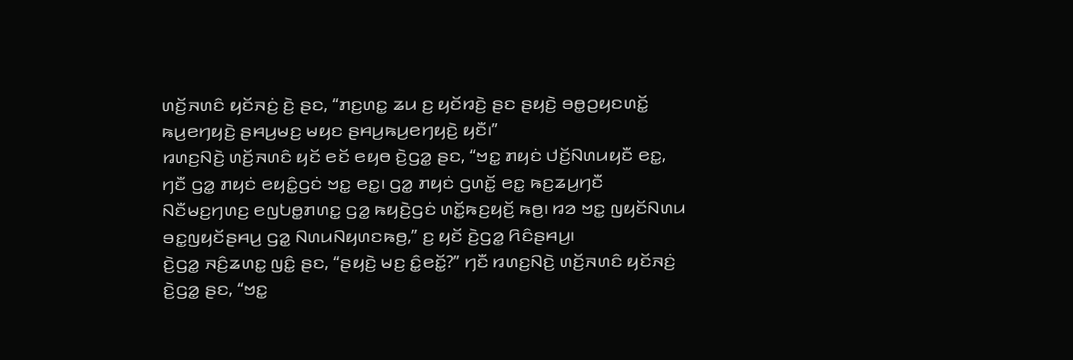ꤛꤢꤩ꤬ꤏꤛꤢꤨ ꤟꤢꤩꤏꤢꤦ꤬ ꤢꤧ꤬ ꤔꤢ, “ꤊꤢ꤬ꤛꤢ꤭ ꤘꤣ ꤢ꤬ ꤟꤢꤩꤙꤢꤧ꤬ ꤔꤢ ꤔꤟꤢꤧ꤬ ꤋꤥ꤭ꤑꤟꤢꤛꤢꤩ꤭ ꤒꤣ꤬ꤕꤚꤟꤢꤧ꤬ ꤔꤌꤣ꤬ꤗꤢ꤬ ꤗꤟꤢ ꤔꤌꤣ꤬ꤒꤣ꤬ꤕꤚꤟꤢꤧ꤬ ꤟꤢꤪ꤯”
ꤙꤛꤢ꤬ꤡꤢꤧ꤬ ꤛꤢꤩ꤬ꤏꤛꤢꤨ ꤟꤢꤩ ꤕꤢꤩ ꤕꤟꤥ ꤢꤧ꤬ꤞꤤ꤭ ꤔꤢ, “ꤠꤢ꤭ ꤊꤟꤢꤦ ꤓꤢꤩ꤬ꤡꤛꤣꤟꤢꤪ ꤕꤢ꤭, ꤚꤢꤪ ꤞꤤ꤭ ꤊꤟꤢꤦ ꤕꤟꤢꤨ꤭ꤞꤢꤦ ꤠꤢ꤭ ꤕꤢ꤭꤯ ꤞꤤ꤭ ꤊꤟꤢꤦ ꤞꤛꤢꤩ꤭ ꤕꤢ꤭ ꤒꤢ꤬ꤘꤣ꤬ꤚꤢꤪ ꤡꤢꤪꤗꤢ꤬ꤚꤛꤢ꤬ ꤕꤜꤝꤥ꤭ꤊꤛꤢ꤭ ꤞꤤ꤭ ꤒꤟꤢꤧ꤬ꤞꤢꤦ ꤛꤢꤩ꤭ꤒꤢ꤬ꤟꤢꤩ꤬ ꤒꤥ꤬꤯ ꤙꤤ ꤠꤢ꤭ ꤜꤟꤢꤩꤡꤛꤣ ꤋꤢ꤭ꤜꤟꤢꤩꤔꤌꤣ꤬ ꤞꤤ꤭ ꤡꤛꤣꤡꤟꤛꤢꤒꤥ꤬,” ꤢ꤬ ꤟꤢꤩ ꤢꤧ꤬ꤞꤤ꤭ ꤖꤢꤨꤔꤌꤣ꤬꤯
ꤢꤧ꤬ꤞꤤ꤭ ꤏꤢꤨ꤬ꤘꤛꤢ꤭ ꤜꤢꤨ꤭ ꤔꤢ, “ꤔꤟꤢꤧ꤬ ꤗꤢ꤬ ꤢꤨ꤭ꤕꤢꤩ꤭?” ꤚꤢꤪ ꤙꤛꤢ꤬ꤡꤢꤧ꤬ ꤛꤢꤩ꤬ꤏꤛꤢꤨ ꤟꤢꤩꤏꤢꤦ꤬ ꤢꤧ꤬ꤞꤤ꤭ ꤔꤢ, “ꤠꤢ꤭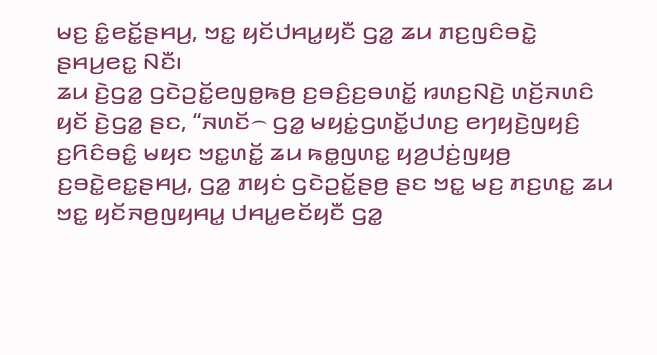ꤗꤢ꤬ ꤢꤨ꤭ꤕꤢꤩ꤭ꤔꤌꤣ꤬, ꤠꤢ꤭ ꤟꤢꤩꤓꤌꤣ꤭ꤟꤢꤪ ꤞꤤ꤭ ꤘꤣ ꤊꤢ꤬ꤜꤢꤨꤋꤢꤧ꤭ ꤔꤌꤣ꤬ꤕꤢ꤭ ꤡꤢꤪ꤯
ꤘꤣ ꤢꤧ꤬ꤞꤤ꤭ ꤞꤢꤧꤑꤢꤩ꤭ꤕꤜꤥ꤭ꤒꤥ꤬ ꤢ꤬ꤋꤢꤨ꤬ꤢ꤬ꤋꤛꤢꤩ꤭ ꤙꤛꤢ꤬ꤡꤢꤧ꤬ ꤛꤢꤩ꤬ꤏꤛꤢꤨ ꤟꤢꤩ ꤢꤧ꤬ꤞꤤ꤭ ꤔꤢ, “ꤏꤛꤢꤩ꤮ ꤞꤤ꤭ ꤗꤟꤢꤦ꤭ꤞꤛꤢꤩ꤭ꤓꤛꤢ꤬ ꤕꤚꤟꤢꤧ꤬ꤜꤟꤢꤨ꤬ ꤢ꤬ꤖꤢꤨꤋꤢꤨ꤭ ꤗꤟꤢ ꤠꤢ꤭ꤛꤢꤩ꤭ ꤘꤣ ꤒꤥ꤭ꤜꤛꤢ꤭ ꤟꤤ꤬ꤓꤢꤦ꤬ꤜꤟꤥ꤬ ꤢ꤬ꤋꤢꤧ꤭ꤕꤢ꤭ꤔꤌꤣ꤬, ꤞꤤ꤭ ꤊꤟꤢꤦ ꤞꤢꤧꤑꤢꤩ꤭ꤔꤥ꤬ ꤔꤢ ꤠꤢ꤭ ꤗꤢ꤬ ꤊꤢ꤬ꤛꤢ꤭ ꤘꤣ ꤠꤢ꤭ ꤟꤢꤩꤏꤥ꤬ꤜꤟꤌꤣ꤭ ꤓꤌꤣ꤭ꤕꤢꤩꤟꤢꤪ ꤞꤤ꤭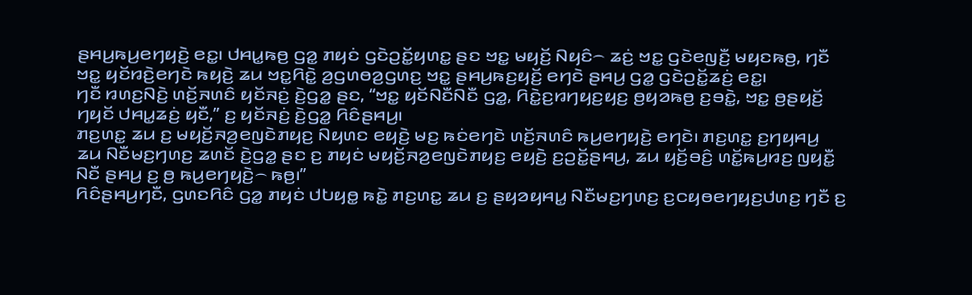ꤔꤌꤣ꤬ꤒꤣ꤬ꤕꤚꤟꤢꤧ꤬ ꤕꤢ꤭꤯ ꤓꤌꤣ꤭ꤒꤥ꤬ ꤞꤤ꤭ ꤊꤟꤢꤦ ꤞꤢꤧꤑꤢꤩ꤭ꤟꤛꤢ꤭ ꤔꤢ ꤠꤢ꤭ ꤗꤟꤢꤩ꤬ ꤡꤟꤢꤨ꤮ ꤘꤢꤦ꤬ ꤠꤢ꤭ ꤞꤢꤧꤕꤜꤢꤪ꤬ ꤗꤟꤢꤒꤥ꤬, ꤚꤢꤪ ꤠꤢ꤭ ꤟꤢꤩꤙꤢꤧ꤬ꤕꤚꤢꤧ ꤒꤟꤢꤧ꤬ ꤘꤣ ꤠꤢ꤭ꤖꤢꤧ꤭ ꤤ꤬ꤞꤛꤥꤤ꤬ꤞꤛꤢ꤬ ꤠꤢ꤭ ꤔꤌꤣ꤬ꤒꤢ꤬ꤟꤢꤩ꤬ ꤕꤚꤢꤧ ꤔꤌꤣ꤬ ꤞꤤ꤭ ꤞꤢꤧꤑꤢꤩ꤭ꤘꤢꤦ꤬ ꤕꤢ꤭꤯
ꤚꤢꤪ ꤙꤛꤢ꤬ꤡꤢꤧ꤬ ꤛꤢꤩ꤬ꤏꤛꤢꤨ ꤟꤢꤩꤏꤢꤦ꤬ ꤢꤧ꤬ꤞꤤ꤭ ꤔꤢ, “ꤠꤢ꤭ ꤟꤢꤩꤡꤢꤪꤡꤢꤪ ꤞꤤ꤭, ꤖꤢꤧ꤭ꤢ꤬ꤙꤚꤟꤢ꤬ꤟꤢ꤬ ꤥ꤬ꤟꤤꤒꤥ꤬ ꤢ꤬ꤋꤢꤧ꤭, ꤠꤢ꤭ ꤥ꤬ꤔꤟꤢꤩ꤬ ꤚꤟꤢꤩ ꤓꤌꤣ꤭ꤘꤢꤦ꤬ ꤟꤢꤪ,” ꤢ꤬ ꤟꤢꤩꤏꤢꤦ꤬ ꤢꤧ꤬ꤞꤤ꤭ ꤖꤢꤨꤔꤌꤣ꤬꤯
ꤊꤢ꤬ꤛꤢ꤭ ꤘꤣ ꤢ꤬ ꤗꤟꤢꤩ꤬ꤏꤤ꤬ꤕꤜꤢꤧꤊꤟꤢ꤬ ꤡꤟꤛꤢ ꤕꤟꤢꤧ꤬ ꤗꤢ꤬ ꤒꤢꤦꤕꤚꤢꤧ ꤛꤢꤩ꤬ꤏꤛꤢꤨ ꤒꤣ꤬ꤕꤚꤟꤢꤧ꤬ ꤕꤚꤢꤧ꤯ ꤊꤢ꤬ꤛꤢ꤭ ꤢ꤬ꤚꤟꤌꤣ꤬ ꤘꤣ ꤡꤢꤪꤗꤢ꤬ꤚꤛꤢ꤬ ꤘꤛꤢꤩ ꤢꤧ꤬ꤞꤤ꤭ ꤔꤢ ꤢ꤬ ꤊꤟꤢꤦ ꤗꤟꤢꤩ꤬ꤏꤤ꤬ꤕꤜꤢꤧꤊꤟꤢ꤬ ꤕꤟꤢꤧ꤬ ꤢ꤬ꤑꤢꤩ꤭ꤔꤌꤣ꤬, ꤘꤣ ꤟꤢꤩ꤬ꤋꤢꤨ꤬ ꤛꤢꤩ꤭ꤒꤣ꤬ꤙꤢ꤬ ꤜꤟꤢꤪ꤭ ꤡꤢꤪ ꤔꤌꤣ꤬ ꤢ꤬ ꤥ꤬ ꤒꤣ꤬ꤕꤚꤟꤢꤧ꤬꤮ ꤒꤥ꤬꤯”
ꤖꤢꤨꤔꤌꤣ꤬ꤚꤢꤪ, ꤞꤛꤢꤖꤢꤨ ꤞꤤ꤭ ꤊꤟꤢꤦ ꤓꤝꤟꤥ꤭ ꤒꤢꤧ꤭ ꤊꤢ꤬ꤛꤢ꤭ ꤘꤣ ꤢ꤬ ꤔꤟꤤꤟꤌꤣ꤭ ꤡꤢꤪꤗꤢ꤬ꤚꤛꤢ꤬ ꤢ꤬ꤍꤟꤥꤕꤚꤟꤢ꤬ꤓꤛꤢ꤬ ꤚꤢꤪ ꤢ꤬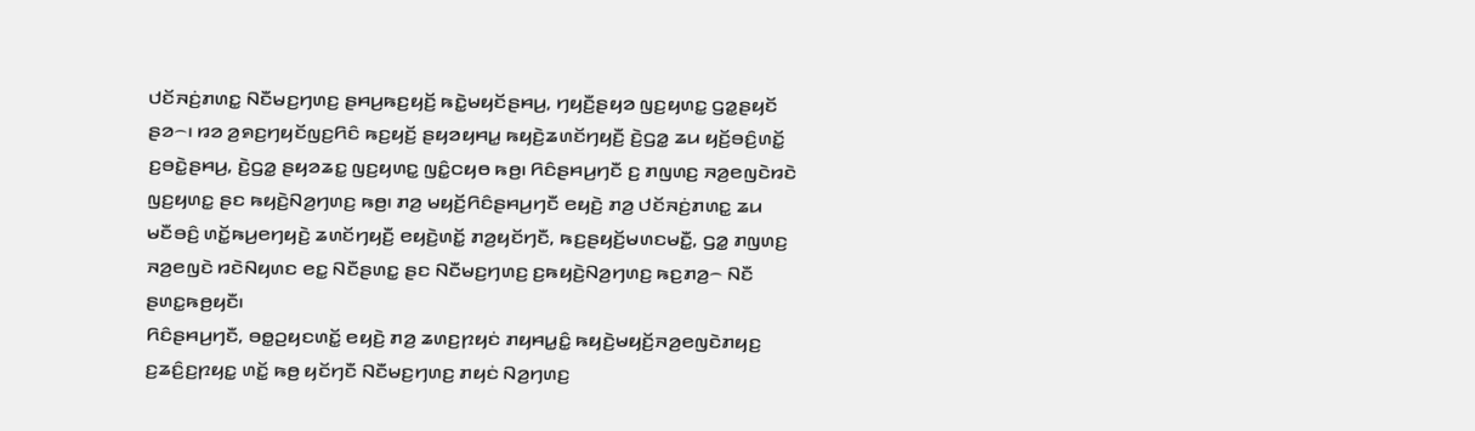ꤓꤢꤩꤏꤢꤦ꤬ꤊꤛꤢ꤭ ꤡꤢꤪꤗꤢ꤬ꤚꤛꤢ꤬ ꤔꤌꤣ꤬ꤒꤢ꤬ꤟꤢꤩ꤬ ꤒꤢꤧ꤭ꤗꤟꤢꤩꤔꤌꤣ꤬, ꤚꤟꤢꤪ꤬ꤔꤟꤤ ꤜꤢ꤬ꤟꤛꤢ꤭ ꤞꤤ꤭ꤔꤟꤢꤩ ꤔꤤ꤮꤯ ꤙꤤ ꤤ꤬ꤎꤢ꤬ꤚꤟꤢꤩꤜꤢ꤬ꤖꤢꤨ ꤒꤢ꤬ꤟꤢꤩ꤬ ꤔꤟꤤꤟꤌꤣ꤭ ꤒꤟꤢꤧ꤬ꤘꤛꤢꤩꤚꤟꤢꤪ꤬ ꤢꤧ꤬ꤞꤤ꤭ ꤘꤣ ꤟꤢꤩ꤬ꤋꤢꤨ꤬ꤛꤢꤩ꤭ ꤢ꤬ꤋꤢꤧ꤭ꤔꤌꤣ꤬, ꤢꤧ꤬ꤞꤤ꤭ ꤔꤟꤤꤘꤢ꤭ ꤜꤢ꤬ꤟꤛꤢ꤭ ꤜꤢꤨ꤭ꤍꤟꤥ ꤒꤥ꤬꤯ ꤖꤢꤨꤔꤌꤣ꤬ꤚꤢꤪ ꤢ꤬ ꤊꤜꤛꤢ꤬ ꤏꤤ꤬ꤕꤜꤢꤧꤙꤢꤧ ꤜꤢ꤬ꤟꤛꤢ꤭ ꤔꤢ ꤒꤟꤢꤧ꤬ꤡꤤ꤬ꤚꤛꤢ꤬ ꤒꤥ꤬꤯ ꤊꤤ꤬ ꤗꤟꤢꤩ꤬ꤖꤢꤨꤔꤌꤣ꤬ꤚꤢꤪ ꤕꤟꤢꤧ꤬ ꤊꤤ꤬ ꤓꤢꤩꤏꤢꤦ꤬ꤊꤛꤢ꤭ ꤘꤣ ꤗꤢꤪꤋꤢꤨ꤬ ꤛꤢꤩ꤭ꤒꤣ꤬ꤕꤚꤟꤢꤧ꤬ ꤘꤛꤢꤩꤚꤟꤢꤪ꤬ ꤕꤟꤢꤧ꤬ꤛꤢꤩ꤭ ꤊꤤ꤬ꤟꤢꤩꤚꤢꤪ, ꤒꤢ꤬ꤔꤟꤢꤩ꤬ꤗꤛꤢꤗꤢꤪ꤭, ꤞꤤ꤭ ꤊꤜꤛꤢ꤬ ꤏꤤ꤬ꤕꤜꤢꤧ ꤙꤢꤧꤡꤟꤛꤢ ꤕꤢ꤭ ꤡꤢꤪꤔꤛꤢ꤭ ꤔꤢ ꤡꤢꤪꤗꤢ꤬ꤚꤛꤢ꤬ ꤢ꤬ꤒꤟꤢꤧ꤬ꤡꤤ꤬ꤚꤛꤢ꤬ ꤒꤢ꤬ꤊꤤ꤬꤮ ꤡꤢꤪ ꤔꤛꤢ꤭ꤒꤥ꤬ꤟꤢꤪ꤯
ꤖꤢꤨꤔꤌꤣ꤬ꤚꤢꤪ, ꤋꤥ꤭ꤑꤟꤢꤛꤢꤩ꤭ ꤕꤟꤢꤧ꤬ ꤊꤤ꤬ ꤘꤛꤢ꤬ꤐꤟꤢꤦ ꤊꤟꤌꤣ꤭ꤢꤨ꤭ ꤒꤟꤢꤧ꤬ꤗꤟꤢꤩ꤬ꤏꤤ꤬ꤕꤜꤢꤧꤊꤟꤢ꤬ ꤢ꤬ꤘꤢꤨ꤬ꤢ꤬ꤐꤟꤢ꤭ ꤛꤢꤩ꤭ ꤒꤥ꤬ ꤟꤢꤩꤚꤢꤪ ꤡꤢꤪꤗꤢ꤬ꤚꤛꤢ꤬ ꤊꤟꤢꤦ ꤡꤤ꤬ꤚꤛꤢ꤬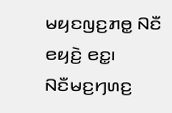ꤗꤟꤢꤜꤢ꤬ꤊꤥ꤭ ꤡꤢꤪ ꤕꤟꤢꤧ꤬ ꤕꤢ꤭꤯ ꤡꤢꤪꤗꤢ꤬ꤚꤛꤢ꤬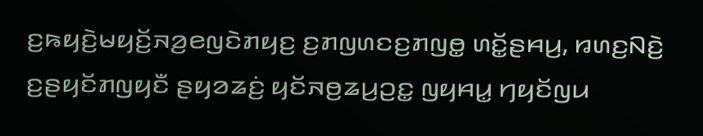ꤢ꤬ꤒꤟꤢꤧ꤬ꤗꤟꤢꤩ꤬ꤏꤤ꤬ꤕꤜꤢꤧꤊꤟꤢ꤬ ꤢ꤬ꤊꤜꤛꤢꤢ꤬ꤊꤜꤥ꤭ ꤛꤢꤩ꤭ꤔꤌꤣ꤬, ꤙꤛꤢ꤬ꤡꤢꤧ꤬ ꤢ꤬ꤔꤟꤢꤩꤊꤜꤟꤢꤪ ꤔꤟꤤꤘꤢꤦ꤬ ꤟꤢꤩꤏꤥ꤬ꤘꤣ꤬ꤑꤢ꤭ ꤜꤟꤌꤣ꤭ ꤚꤟꤢꤩꤜꤣ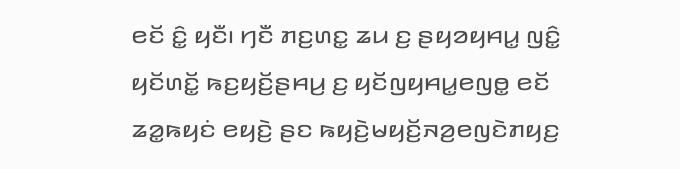ꤕꤢꤩ ꤢꤨ꤭ ꤟꤢꤪ꤯ ꤚꤢꤪ ꤊꤢ꤬ꤛꤢ꤭ ꤘꤣ ꤢ꤬ ꤔꤟꤤꤟꤌꤣ꤭ ꤜꤢꤨ꤭ ꤟꤢꤩꤛꤢꤩ꤭ ꤒꤢ꤬ꤟꤢꤩ꤬ꤔꤌꤣ꤬ ꤢ꤬ ꤟꤢꤩꤜꤟꤌꤣ꤭ꤕꤜꤥ꤭ ꤕꤢꤩ ꤘꤤ꤭ꤒꤟꤢꤦ ꤕꤟꤢꤧ꤬ ꤔꤢ ꤒꤟꤢꤧ꤬ꤗꤟꤢꤩ꤬ꤏꤤ꤬ꤕꤜꤢꤧꤊꤟꤢ꤬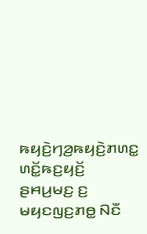ꤒꤟꤢꤧ꤬ꤚꤤ꤬ꤒꤟꤢꤧ꤬ꤊꤛꤢ꤭ ꤛꤢꤩ꤭ꤒꤢ꤬ꤟꤢꤩ꤬ ꤔꤌꤣ꤬ꤗꤢ꤬ ꤢ꤬ ꤗꤟꤢꤜꤢ꤬ꤊꤥ꤭ ꤡꤢꤪ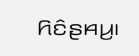ꤖꤢꤨꤔꤌꤣ꤬꤯